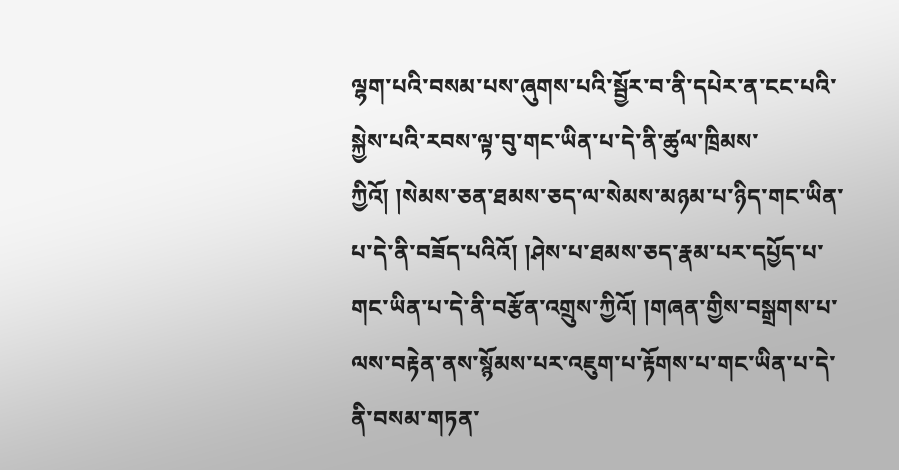ལྷག་པའི་བསམ་པས་ཞུགས་པའི་སྦྱོར་བ་ནི་དཔེར་ན་ངང་པའི་སྐྱེས་པའི་རབས་ལྟ་བུ་གང་ཡིན་པ་དེ་ནི་ཚུལ་ཁྲིམས་ཀྱིའོ། །སེམས་ཅན་ཐམས་ཅད་ལ་སེམས་མཉམ་པ་ཉིད་གང་ཡིན་པ་དེ་ནི་བཟོད་པའིའོ། །ཤེས་པ་ཐམས་ཅད་རྣམ་པར་དཔྱོད་པ་གང་ཡིན་པ་དེ་ནི་བརྩོན་འགྲུས་ཀྱིའོ། །གཞན་གྱིས་བསྒྲགས་པ་ལས་བརྟེན་ནས་སྙོམས་པར་འཇུག་པ་རྟོགས་པ་གང་ཡིན་པ་དེ་ནི་བསམ་གཏན་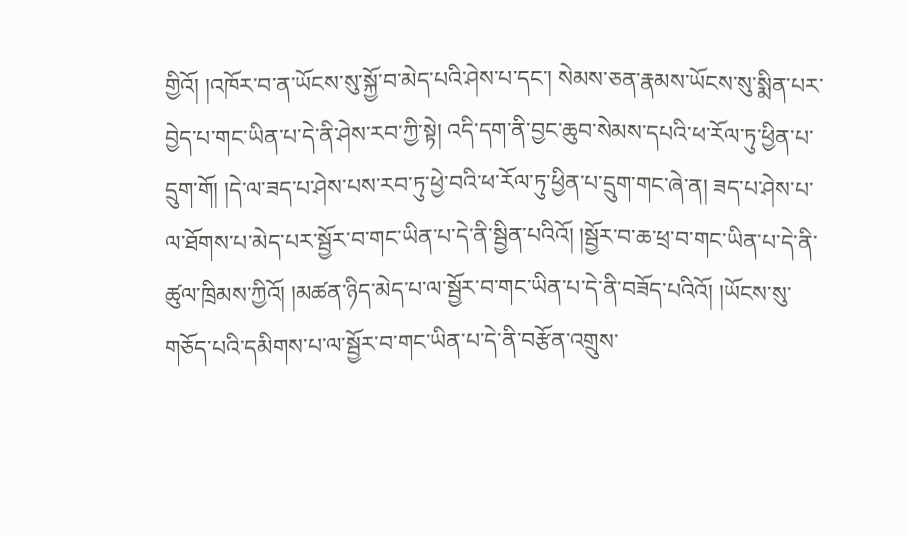གྱིའོ། །འཁོར་བ་ན་ཡོངས་སུ་སྐྱོ་བ་མེད་པའི་ཤེས་པ་དང་། སེམས་ཅན་རྣམས་ཡོངས་སུ་སྨིན་པར་བྱེད་པ་གང་ཡིན་པ་དེ་ནི་ཤེས་རབ་ཀྱི་སྟེ། འདི་དག་ནི་བྱང་ཆུབ་སེམས་དཔའི་ཕ་རོལ་ཏུ་ཕྱིན་པ་དྲུག་གོ། །དེ་ལ་ཟད་པ་ཤེས་པས་རབ་ཏུ་ཕྱེ་བའི་ཕ་རོལ་ཏུ་ཕྱིན་པ་དྲུག་གང་ཞེ་ན། ཟད་པ་ཤེས་པ་ལ་ཐོགས་པ་མེད་པར་སྦྱོར་བ་གང་ཡིན་པ་དེ་ནི་སྦྱིན་པའིའོ། །སྦྱོར་བ་ཆ་ཕྲ་བ་གང་ཡིན་པ་དེ་ནི་ཚུལ་ཁྲིམས་ཀྱིའོ། །མཚན་ཉིད་མེད་པ་ལ་སྦྱོར་བ་གང་ཡིན་པ་དེ་ནི་བཟོད་པའིའོ། །ཡོངས་སུ་གཅོད་པའི་དམིགས་པ་ལ་སྦྱོར་བ་གང་ཡིན་པ་དེ་ནི་བརྩོན་འགྲུས་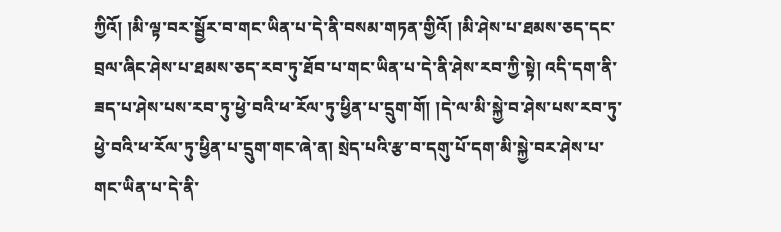ཀྱིའོ། །མི་ལྟ་བར་སྦྱོར་བ་གང་ཡིན་པ་དེ་ནི་བསམ་གཏན་གྱིའོ། །མི་ཤེས་པ་ཐམས་ཅད་དང་བྲལ་ཞིང་ཤེས་པ་ཐམས་ཅད་རབ་ཏུ་ཐོབ་པ་གང་ཡིན་པ་དེ་ནི་ཤེས་རབ་ཀྱི་སྟེ། འདི་དག་ནི་ཟད་པ་ཤེས་པས་རབ་ཏུ་ཕྱེ་བའི་ཕ་རོལ་ཏུ་ཕྱིན་པ་དྲུག་གོ། །དེ་ལ་མི་སྐྱེ་བ་ཤེས་པས་རབ་ཏུ་ཕྱེ་བའི་ཕ་རོལ་ཏུ་ཕྱིན་པ་དྲུག་གང་ཞེ་ན། སྲེད་པའི་རྩ་བ་དགུ་པོ་དག་མི་སྐྱེ་བར་ཤེས་པ་གང་ཡིན་པ་དེ་ནི་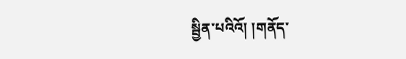སྦྱིན་པའིའོ། །གནོད་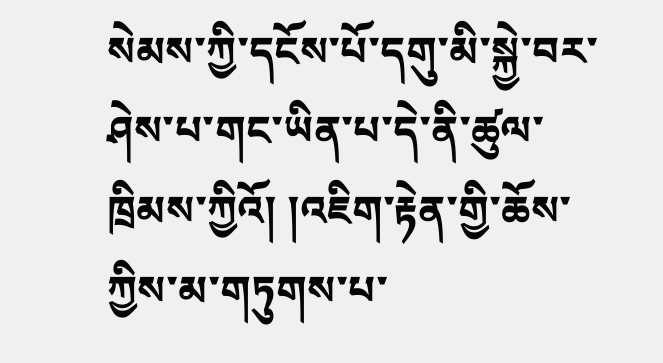སེམས་ཀྱི་དངོས་པོ་དགུ་མི་སྐྱེ་བར་ཤེས་པ་གང་ཡིན་པ་དེ་ནི་ཚུལ་ཁྲིམས་ཀྱིའོ། །འཇིག་རྟེན་གྱི་ཆོས་ཀྱིས་མ་གཏུགས་པ་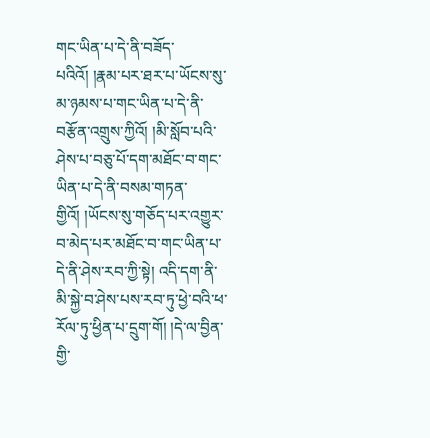གང་ཡིན་པ་དེ་ནི་བཟོད་པའིའོ། །རྣམ་པར་ཐར་པ་ཡོངས་སུ་མ་ཉམས་པ་གང་ཡིན་པ་དེ་ནི་བརྩོན་འགྲུས་ཀྱིའོ། །མི་སློབ་པའི་ཤེས་པ་བཅུ་པོ་དག་མཐོང་བ་གང་ཡིན་པ་དེ་ནི་བསམ་གཏན་གྱིའོ། །ཡོངས་སུ་གཅོད་པར་འགྱུར་བ་མེད་པར་མཐོང་བ་གང་ཡིན་པ་དེ་ནི་ཤེས་རབ་ཀྱི་སྟེ། འདི་དག་ནི་མི་སྐྱེ་བ་ཤེས་པས་རབ་ཏུ་ཕྱེ་བའི་ཕ་རོལ་ཏུ་ཕྱིན་པ་དྲུག་གོ། །དེ་ལ་བྱིན་གྱི་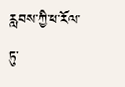རླབས་ཀྱི་ཕ་རོལ་ཏུ་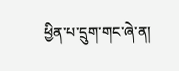ཕྱིན་པ་དྲུག་གང་ཞེ་ན།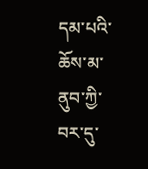དམ་པའི་ཆོས་མ་ནུབ་ཀྱི་བར་དུ་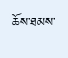ཆོས་ཐམས་